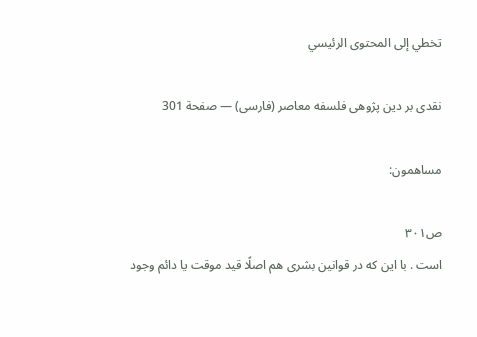تخطي إلى المحتوى الرئيسي

نقدى بر دين پژوهى فلسفه معاصر (فارسى) — صفحة 301

مساهمون:

ص٣٠١
است . با اين كه در قوانين بشرى هم اصلًا قيد موقت يا دائم وجود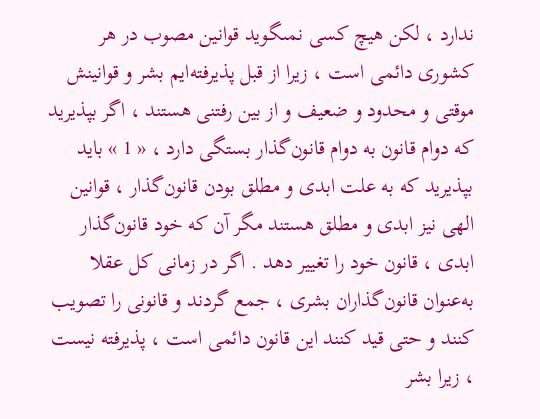ندارد ، لكن هيچ كسى نمىگويد قوانين مصوب در هر كشورى دائمى است ، زيرا از قبل پذيرفته‌ايم بشر و قوانينش موقتى و محدود و ضعيف و از بين رفتنى هستند ، اگر بپذيريد كه دوام قانون به دوام قانون‌گذار بستگى دارد ، « 1 » بايد بپذيريد كه به علت ابدى و مطلق بودن قانون‌گذار ، قوانين الهى نيز ابدى و مطلق هستند مگر آن كه خود قانون‌گذار ابدى ، قانون خود را تغيير دهد . اگر در زمانى كل عقلا به‌عنوان قانون‌گذاران بشرى ، جمع گردند و قانونى را تصويب كنند و حتى قيد كنند اين قانون دائمى است ، پذيرفته نيست ، زيرا بشر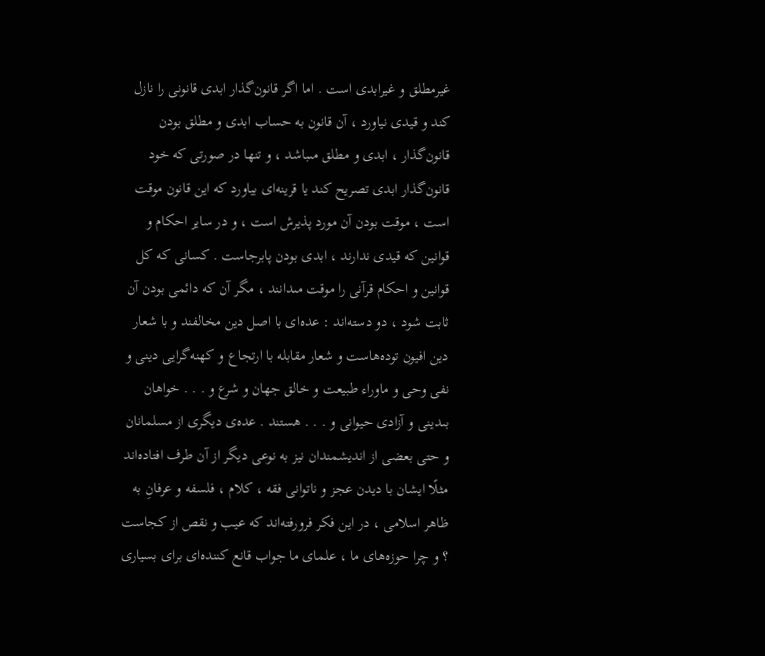غيرمطلق و غيرابدى است . اما اگر قانون‌گذار ابدى قانونى را نازل كند و قيدى نياورد ، آن قانون به حساب ابدى و مطلق بودن قانون‌گذار ، ابدى و مطلق مىباشد ، و تنها در صورتى كه خود قانون‌گذار ابدى تصريح كند يا قرينه‌اى بياورد كه اين قانون موقت است ، موقت بودن آن مورد پذيرش است ، و در ساير احكام و قوانين كه قيدى ندارند ، ابدى بودن پابرجاست . كسانى كه كل قوانين و احكام قرآنى را موقت مىدانند ، مگر آن كه دائمى بودن آن ثابت شود ، دو دسته‌اند : عده‌اى با اصل دين مخالفند و با شعار دين افيون توده‌هاست و شعار مقابله با ارتجاع و كهنه‌گرايى دينى و نفى وحى و ماوراء طبيعت و خالق جهان و شرع و . . . خواهان بىدينى و آزادى حيوانى و . . . هستند . عده‌ى ديگرى از مسلمانان و حتى بعضى از انديشمندان نيز به نوعى ديگر از آن طرف افتاده‌اند مثلًا ايشان با ديدن عجز و ناتوانى فقه ، كلام ، فلسفه و عرفانِ به ظاهر اسلامى ، در اين فكر فرورفته‌اند كه عيب و نقص از كجاست ؟ و چرا حوزه‌هاى ما ، علماى ما جواب قانع كننده‌اى براى بسيارى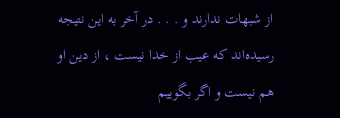از شبهات ندارند و . . . در آخر به اين نتيجه رسيده‌اند كه عيب از خدا نيست ، از دين او هم نيست و اگر بگوييم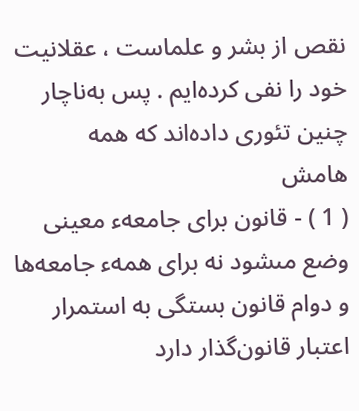نقص از بشر و علماست ، عقلانيت خود را نفى كرده‌ايم . پس به‌ناچار چنين تئورى داده‌اند كه همه
هامش
( 1 ) - قانون براى جامعهء معينى وضع مىشود نه براى همهء جامعه‌ها و دوام قانون بستگى به استمرار اعتبار قانون‌گذار دارد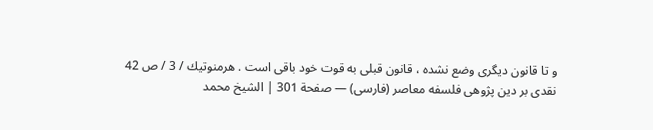و تا قانون ديگرى وضع نشده ، قانون قبلى به قوت خود باقى است . هرمنوتيك / 3 / ص 42
نقدى بر دين پژوهى فلسفه معاصر (فارسى) — صفحة 301 | الشيخ محمد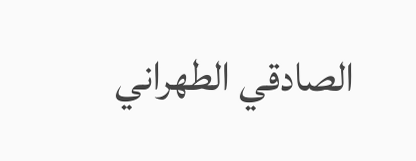الصادقي الطهراني